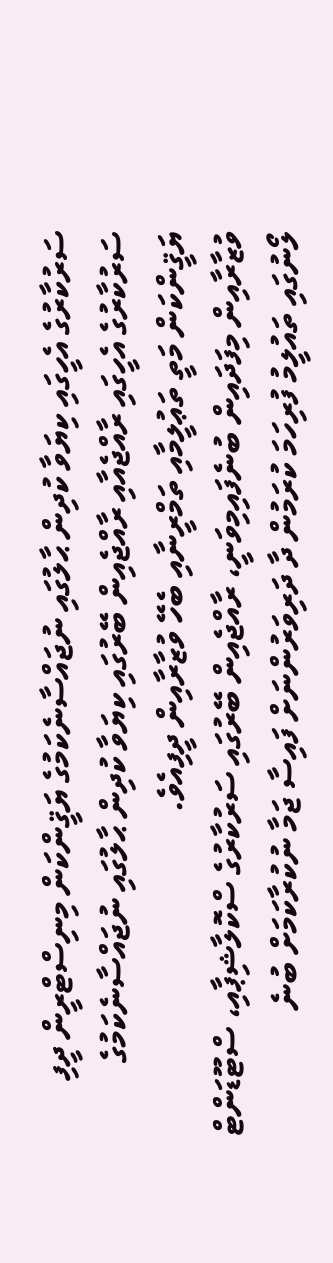ސަރުކާރުގެ އެހީގައި ކިޔަވާ ކުދިން ޙާލުގައި ނުޖައްސާނެކަމުގެ ޔަޤީންކަން މިނިސްޓްރީން ދީފި
ސަރުކާރުގެ އެހީގައި ރާއްޖެއާއި ރާއްޖެއިން ބޭރުގައި ކިޔަވާ ކުދިން ޙާލުގައި ނުޖައްސާނެކަމުގެ ޔަޤީންކަން މަތީ ތަޢުލީމާއި ތަމްރީނާއި ބެހޭ ވުޒާރާއިން ދީފިއެވެ.
ވުޒާރާއިން މިފަދައިން ބުނެފައިމިވަނީ، ރާއްޖެއިން ބޭރުގައި ސަރުކާރުގެ ސްކޮލާޝިޕާއި، ސްޓޫޑަންޓް ލޯނުގައި ތައުލީމު ފުރިހަމަ ކުރަމުން ދާ ދަރިވަރުންނަށް ފައިސާ ޖަމާ ނުކުރާކަމަށް ބުނެ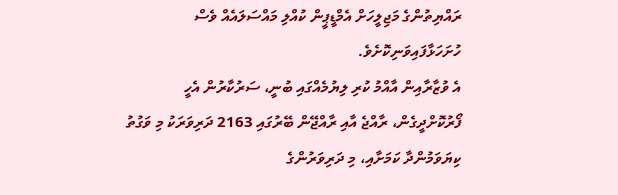ރައްޔިތުންގެ މަޖިލީހަށް އެމްޑީޕީން ކުއްލި މައްސަލައެއް ވެސް ހުށަހަޅާފައިވަނިކޮށެވެ.
އެ ވުޒާރާއިން އާއްމު ކުރި ލިޔުމެއްގައި ބުނީ، ސަރުކާރުން އެހީ ފޯރުކޮށްދީގެން، ރާއްޖެ އާއި ރާއްޖޭން ބޭރުގައި 2163 ދަރިވަރަކު މި ވަގުތު ކިޔަވަމުންދާ ކަމަށާއި، މި ދަރިވަރުންގެ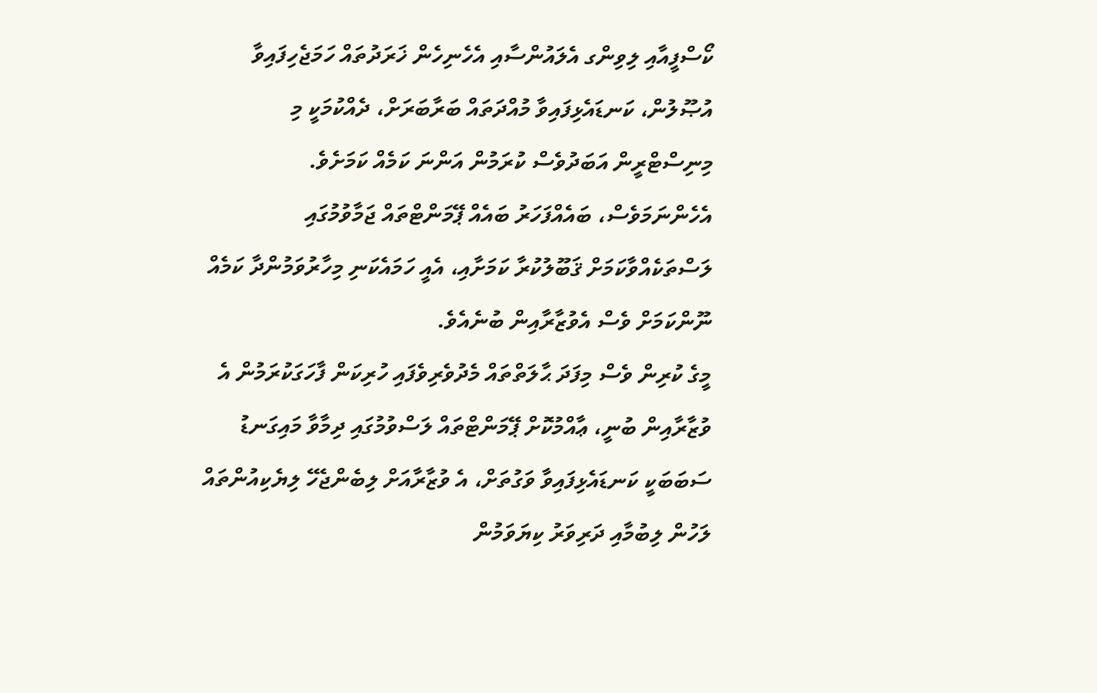ކޯސްފީއާއި ލިވިންގ އެލައުންސާއި އެހެނިހެން ޚަރަދުތައް ހަމަޖެހިފައިވާ އުޞޫލުން، ކަނޑައެޅިފައިވާ މުއްދަތައް ބަރާބަރަށް، ދެއްކުމަކީ މި މިނިސްޓްރީން އަބަދުވެސް ކުރަމުން އަންނަ ކަމެއް ކަމަށެވެ.
އެހެންނަމަވެސް، ބައެއްފަހަރު ބައެއް ޕޭމަންޓްތައް ޖަމާވުމުގައި ލަސްތަކެއްވާކަމަށް ޤަބޫލުކުރާ ކަމަށާއި، އެއީ ހަމައެކަނި މިހާރުވަމުންދާ ކަމެއް ނޫންކަމަށް ވެސް އެވުޒާރާއިން ބުނެއެވެ.
މީގެ ކުރިން ވެސް މިފަދަ ޙާލަތްތައް މެދުވެރިވެފައި ހުރިކަން ފާހަގަކުރަމުން އެ ވުޒާރާއިން ބުނީ، ޢާއްމުކޮށް ޕޭމަންޓްތައް ލަސްވުމުގައި ދިމާވާ މައިގަނޑު ސަބަބަކީ ކަނޑައެޅިފައިވާ ވަގުތަށް، އެ ވުޒާރާއަށް ލިބެންޖެހޭ ލިޔެކިއުންތައް ލަހުން ލިބުމާއި ދަރިވަރު ކިޔަވަމުން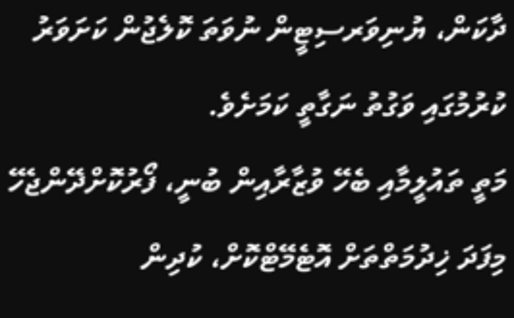ދާކަން، ޔުނިވަރސިޓީން ނުވަތަ ކޮލެޖުން ކަށަވަރު ކުރުމުގައި ވަގުތު ނަގާތީ ކަމަށެވެ.
މަތީ ތައުލީމާއި ބެހޭ ވުޒާރާއިން ބުނީ، ފޯރުކޮށްދޭންޖެހޭ މިފަދަ ޚިދުމަތްތަށް އޮޓެމޭޓްކޮށް، ކުދިން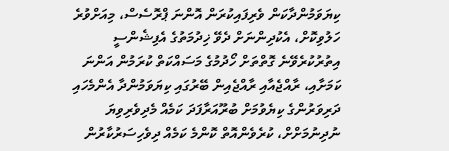ކިޔަވަމުންދާކަން ވެރިފައިކުރަން އޮންނަ ޕްރޮސެސް، މިއަށްވުރެ ހަލުވިކޮށް، އެކުދިންނަށް ދެވޭ ޚިދުމަތުގެ އެފިޝެންސީ އިތުރުކުރެވޭނެ ގޮތްތަށް ހޯދުމުގެ މަސައްކަތް ކުރަމުން އަންނަ ކަމަށާއި، ރާއްޖެއާއި ރާއްޖެއިން ބޭރުގައި ކިޔަވަމުންދާ އެންމެހައި ދަރިވަރުންގެ ކިޔެވުމަށް ބުރޫއަރާފަދަ ކަމެއް މެދިވެރިވިޔަ ނުދިނުމަށްށް، ކުރެވެންއޮތް ކޮންމެ ކަމެއް ދިވެހިސަރުކާރުން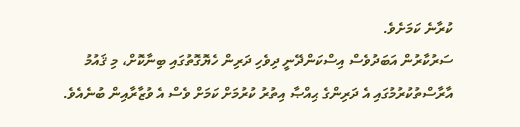ކުރާނެ ކަމަށެވެ.
ސަރުކާރުން އަބަދުވެސް އިސްކަންދޭނީ ދިވެހި ދަރިން ހެޔޮގޮތުގައި ބިނާކޮށް، މި ޤައުމު އާރާސްތުކުރުމުގައި އެ ދަރިންގެ ޙިއްޞާ އިތުރު ކުރުމަށް ކަމަށް ވެސް އެ ވުޒާރާއިން ބުނެއެވެ.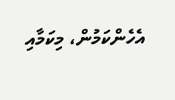އެހެންކަމުން، މިކަމާއި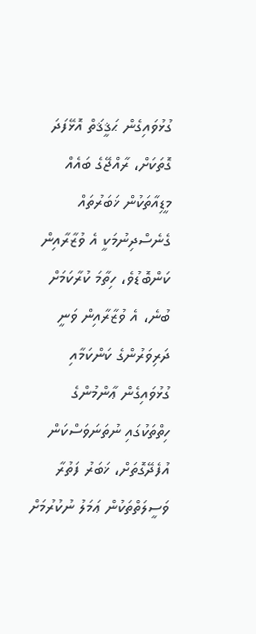ގުޅުވައިގެން ޙަޤީޤަތް އޮޅޭފަދަ ގޮތަކަށް، ރާއްޖޭގެ ބައެއް މީޑިއާތަކުން ޚަބަރުތައް ގެނެސްދިނުމަކީ އެ ވުޒާރާއިން ކަންބޮޑުވެ، ހިތާމަ ކުރާކަމަށް ބުނެ، އެ ވުޒާރާއިން ވަނީ ދަރިވަރުންގެ ކަންކަމާއި ގުޅުވައިގެން ޢާންމުންގެ ހިތްތަކުގައި ނުތަނަވަސްކަން އުފެދޭގޮތަށް، ޚަބަރު ފަތުރާ ވަސީލަތްތަކުން ޢަމަލު ނުކުރުމަށް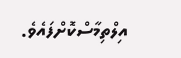އިލްތިމާސްކޮށްފައެވެ.